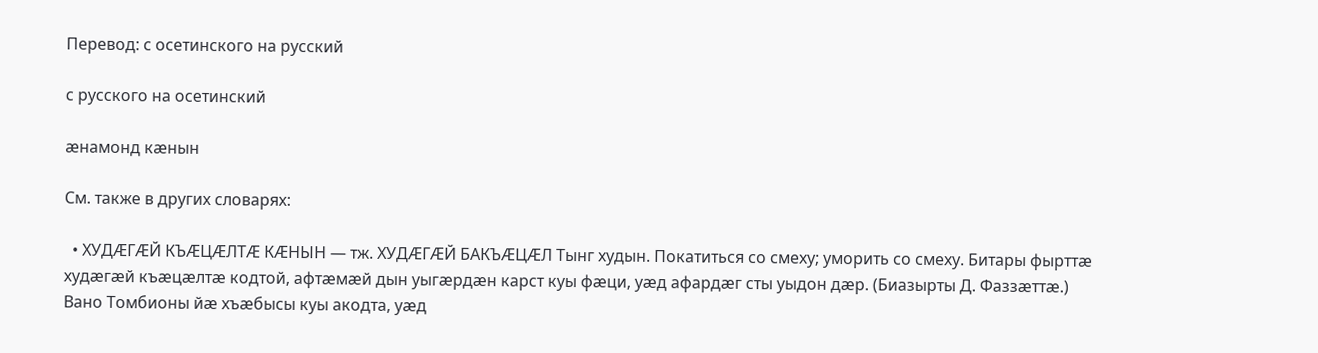Перевод: с осетинского на русский

с русского на осетинский

æнамонд кæнын

См. также в других словарях:

  • ХУДÆГÆЙ КЪÆЦÆЛТÆ КÆНЫН — тж. ХУДÆГÆЙ БАКЪÆЦÆЛ Тынг худын. Покатиться со смеху; уморить со смеху. Битары фырттæ худæгæй къæцæлтæ кодтой, афтæмæй дын уыгæрдæн карст куы фæци, уæд афардæг сты уыдон дæр. (Биазырты Д. Фаззæттæ.) Вано Томбионы йæ хъæбысы куы акодта, уæд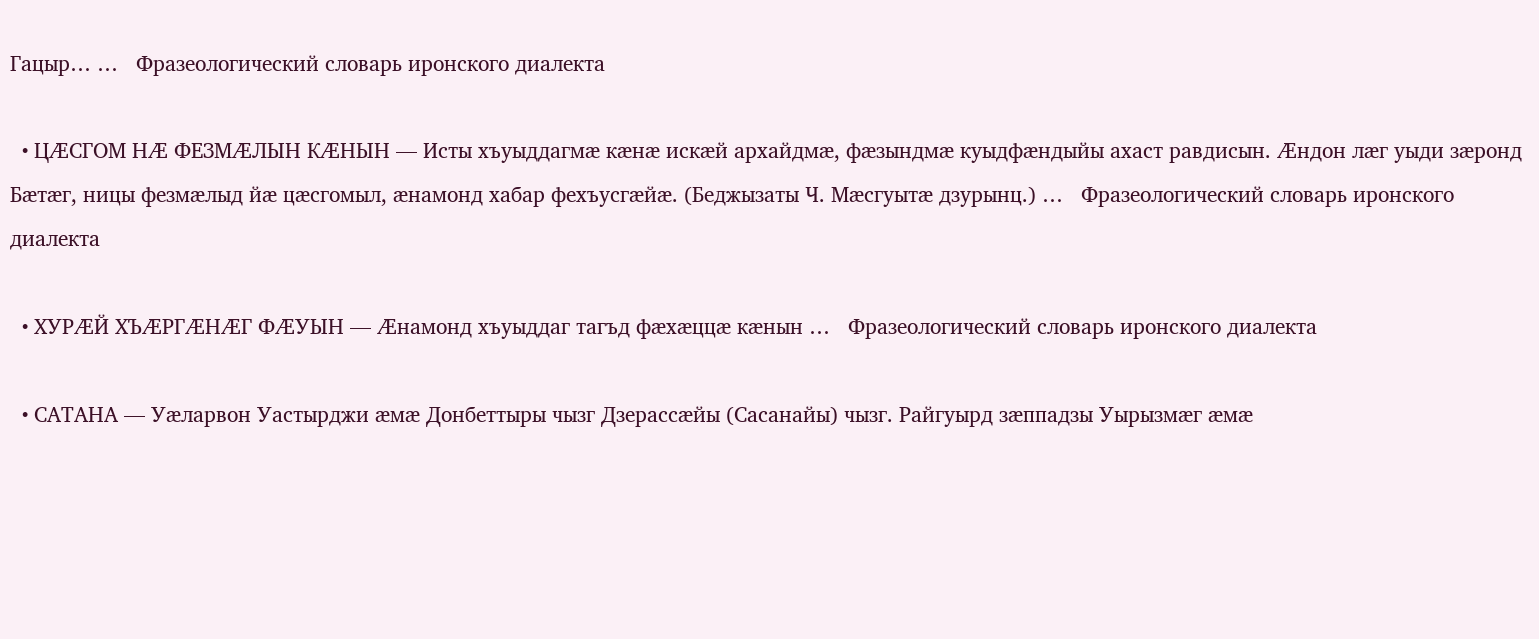Гацыр… …   Фразеологический словарь иронского диалекта

  • ЦÆСГОМ НÆ ФЕЗМÆЛЫН КÆНЫН — Исты хъуыддагмæ кæнæ искæй архайдмæ, фæзындмæ куыдфæндыйы ахаст равдисын. Æндон лæг уыди зæронд Бæтæг, ницы фезмæлыд йæ цæсгомыл, æнамонд хабар фехъусгæйæ. (Беджызаты Ч. Мæсгуытæ дзурынц.) …   Фразеологический словарь иронского диалекта

  • ХУРÆЙ ХЪÆРГÆНÆГ ФÆУЫН — Æнамонд хъуыддаг тагъд фæхæццæ кæнын …   Фразеологический словарь иронского диалекта

  • САТАНА — Уæларвон Уастырджи æмæ Донбеттыры чызг Дзерассæйы (Сасанайы) чызг. Райгуырд зæппадзы Уырызмæг æмæ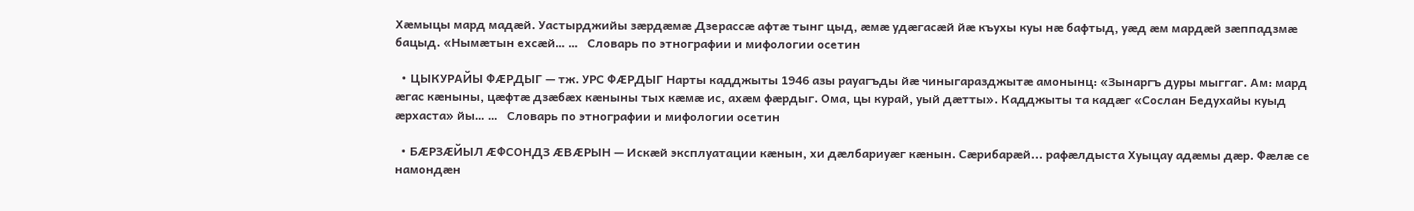Хæмыцы мард мадæй. Уастырджийы зæрдæмæ Дзерассæ афтæ тынг цыд, æмæ удæгасæй йæ къухы куы нæ бафтыд, уæд æм мардæй зæппадзмæ бацыд. «Нымæтын ехсæй… …   Словарь по этнографии и мифологии осетин

  • ЦЫКУРАЙЫ ФÆРДЫГ — тж. УРС ФÆРДЫГ Нарты кадджыты 1946 азы рауагъды йæ чиныгаразджытæ амонынц: «Зынаргъ дуры мыггаг. Ам: мард æгас кæныны, цæфтæ дзæбæх кæныны тых кæмæ ис, ахæм фæрдыг. Ома, цы курай, уый дæтты». Кадджыты та кадæг «Сослан Бедухайы куыд æрхаста» йы… …   Словарь по этнографии и мифологии осетин

  • БÆРЗÆЙЫЛ ÆФСОНДЗ ÆВÆРЫН — Искæй эксплуатации кæнын, хи дæлбариуæг кæнын. Сæрибарæй... рафæлдыста Хуыцау адæмы дæр. Фæлæ се намондæн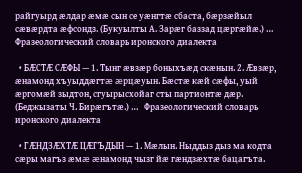райгуырд æлдар æмæ сын се уæнгтæ сбаста, бæрзæйыл сæвæрдта æфсондз. (Букуылты А. Зарæг баззад цæргæйæ.) …   Фразеологический словарь иронского диалекта

  • БÆСТÆ СÆФЫ — 1. Тынг æвзæр боныхъæд скæнын. 2. Æвзæр, æнамонд хъуыддæгтæ æрцæуын. Бæстæ кæй сæфы, уый æргомæй зыдтон, сгуырысхойаг сты партионтæ дæр. (Беджызаты Ч. Бирæгътæ.) …   Фразеологический словарь иронского диалекта

  • ГÆНДЗÆХТÆ ЦÆГЪДЫН — 1. Мæлын. Ныддыз дыз ма кодта сæры магъз æмæ æнамонд чызг йæ гæндзæхтæ бацагъта.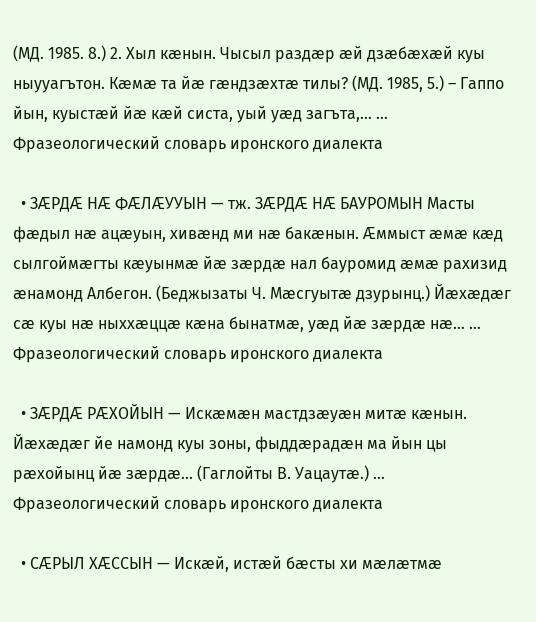(МД. 1985. 8.) 2. Хыл кæнын. Чысыл раздæр æй дзæбæхæй куы ныууагътон. Кæмæ та йæ гæндзæхтæ тилы? (МД. 1985, 5.) – Гаппо йын, куыстæй йæ кæй систа, уый уæд загъта,… …   Фразеологический словарь иронского диалекта

  • ЗÆРДÆ НÆ ФÆЛÆУУЫН — тж. ЗÆРДÆ НÆ БАУРОМЫН Масты фæдыл нæ ацæуын, хивæнд ми нæ бакæнын. Æммыст æмæ кæд сылгоймæгты кæуынмæ йæ зæрдæ нал бауромид æмæ рахизид æнамонд Албегон. (Беджызаты Ч. Мæсгуытæ дзурынц.) Йæхæдæг сæ куы нæ ныххæццæ кæна бынатмæ, уæд йæ зæрдæ нæ… …   Фразеологический словарь иронского диалекта

  • ЗÆРДÆ РÆХОЙЫН — Искæмæн мастдзæуæн митæ кæнын. Йæхæдæг йе намонд куы зоны, фыддæрадæн ма йын цы рæхойынц йæ зæрдæ... (Гаглойты В. Уацаутæ.) …   Фразеологический словарь иронского диалекта

  • СÆРЫЛ ХÆССЫН — Искæй, истæй бæсты хи мæлæтмæ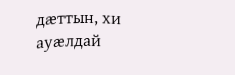дæттын, хи ауæлдай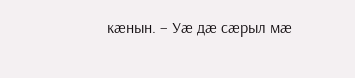кæнын. – Уæ дæ сæрыл мæ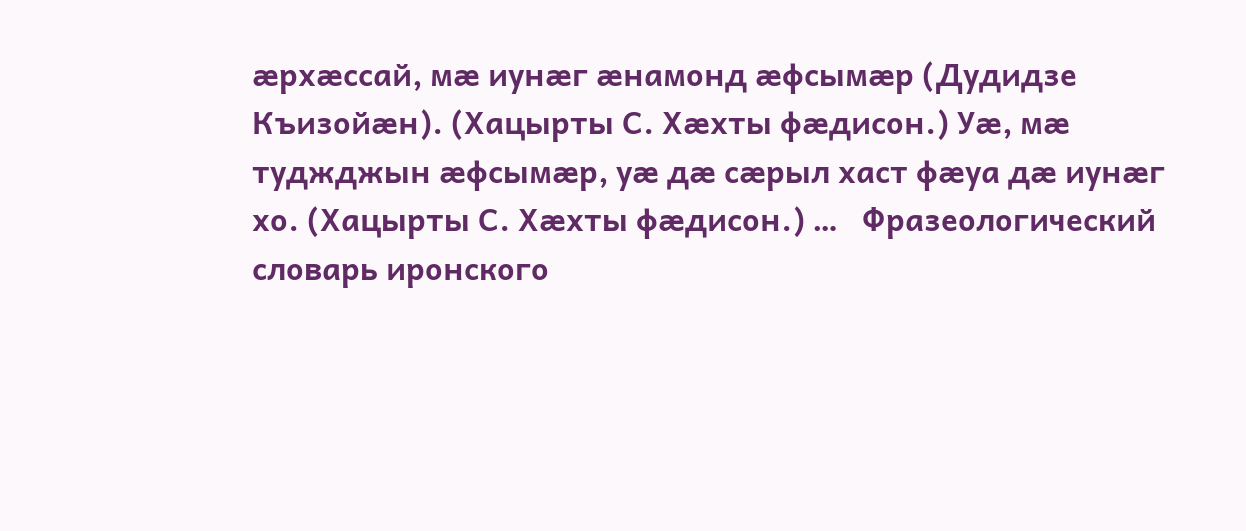æрхæссай, мæ иунæг æнамонд æфсымæр (Дудидзе Къизойæн). (Хацырты С. Хæхты фæдисон.) Уæ, мæ туджджын æфсымæр, уæ дæ сæрыл хаст фæуа дæ иунæг хо. (Хацырты С. Хæхты фæдисон.) …   Фразеологический словарь иронского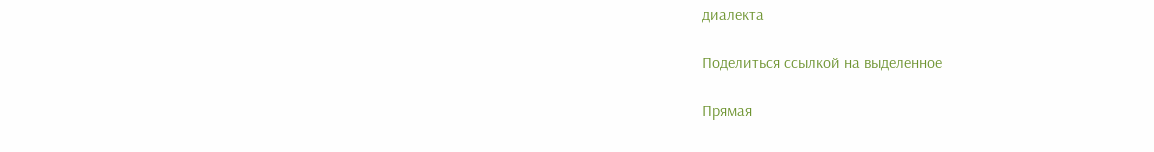диалекта

Поделиться ссылкой на выделенное

Прямая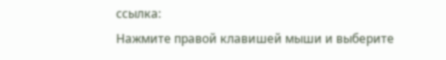ссылка:
Нажмите правой клавишей мыши и выберите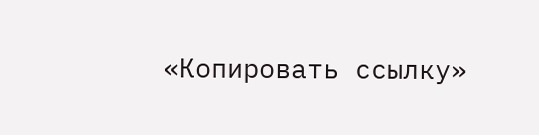«Копировать ссылку»